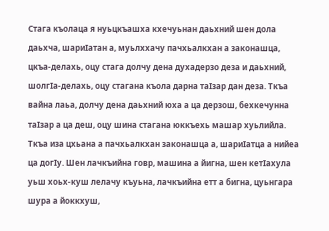Стага къолаца я нуьцкъашха кхечуьнан даьхний шен дола даьхча, шариӏатан а, муьлххачу пачхьалкхан а законашца, цкъа-делахь, оцу стага долчу дена духадерзо деза и даьхний, шолгӏа-делахь, оцу стагана къола дарна таӏзар дан деза. Ткъа вайна лаьа, долчу дена даьхний юха а ца дерзош, бехкечунна таӏзар а ца деш, оцу шина стагана юккъехь машар хуьлийла. Ткъа иза цхьана а пачхьалкхан законашца а, шариӏатца а нийеа ца догӏу. Шен лачкъийна говр, машина а йигна, шен кетӏахула уьш хоьх-куш лелачу къуьна, лачкъийна етт а бигна, цуьнгара шура а йоккхуш,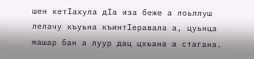шен кетӏахула дӏа иза беже а лоьллуш лелачу къуьна къинтӏеравала а, цуьнца машар бан а луур дац цхьана а стагана.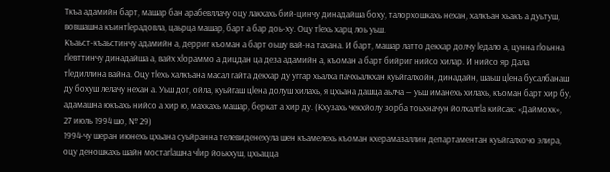Ткъа адамийн барт, машар бан арабевллачу оцу лакхахь бий-цинчу динадайша боху, талорхошкахь нехан, халкъан хьакъ а дуьтуш, вовшашна къинтӏерадовла, цаьрца машар, барт а бар доь-ху. Оцу тӏехь харц лоь уьш.
Къаьст-къаьстинчу адамийн а, дерриг къоман а барт оьшу вай-на тахана. И барт, машар латто декхар долчу ӏедало а, цунна гӏоьнна гӏевттинчу динадайша а, вайх хӏораммо а дицдан ца деза адамийн а, къоман а барт бийриг нийсо хилар. И нийсо яр Дала тӏедиллина вайна. Оцу тӏехь халкъана масал гайта декхар ду уггар хьалха пачхьалкхан куьйгалхойн, динадайн, шаьш цӏена бусалбанаш ду бохуш лелачу нехан а. Уьш дог, ойла, куьйгаш цӏена долуш хилахь, я цхьана дашца аьлча — уьш иманехь хилахь, къоман барт хир бу, адамашна юкъахь нийсо а хир ю, махкахь машар, беркат а хир ду. (Кхузахь чекхйолу зорба тоьхначун йолхалгӏа кийсак: «Даймохк», 27 июль 1994 шо, № 29)
1994-чу шеран июнехь цхьана суьйранна телевиденехула шен къамелехь къоман кхерамазаллин департаментан куьйгалхочо элира, оцу деношкахь шайн мостагӏашна чӏир йоькхуш, цхьацца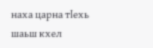наха царна тӏехь шаьш кхел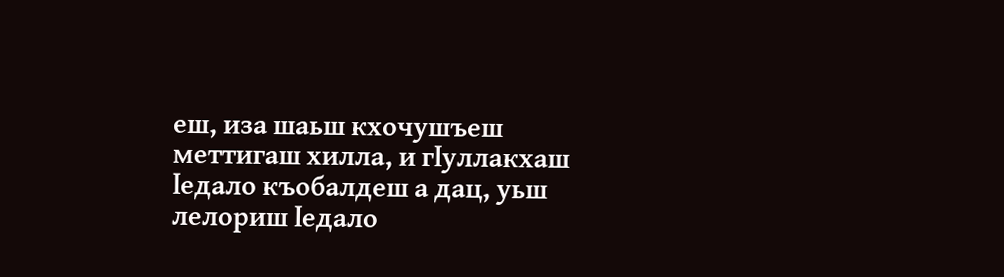еш, иза шаьш кхочушъеш меттигаш хилла, и гӏуллакхаш ӏедало къобалдеш а дац, уьш лелориш ӏедало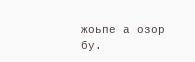жоьпе а озор бу.